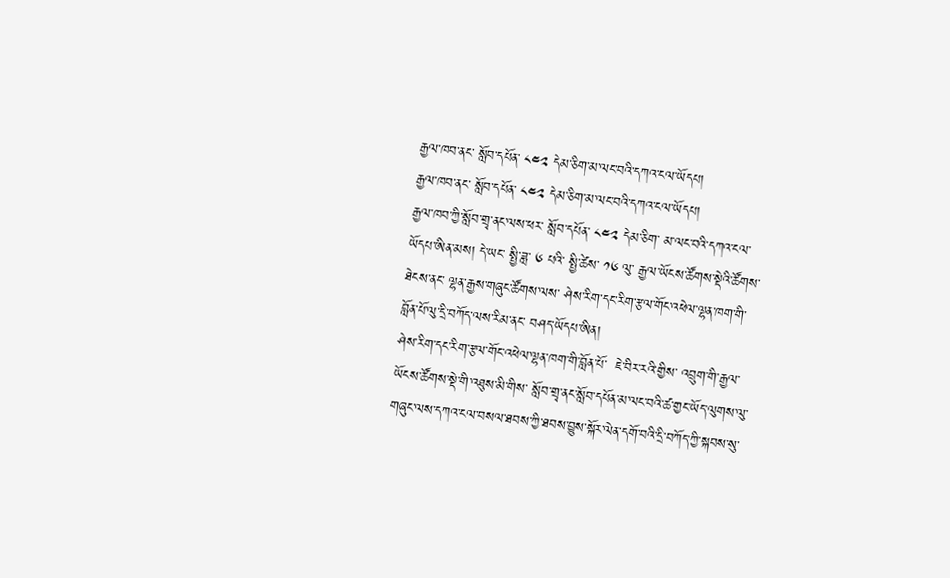རྒྱལ་ཁབ་ནང་ སློབ་དཔོན་ ༨༤༢ དེམ་ཅིག་མ་ལང་བའི་དཀའ་ངལ་ཡོདཔ།
རྒྱལ་ཁབ་ནང་ སློབ་དཔོན་ ༨༤༢ དེམ་ཅིག་མ་ལང་བའི་དཀའ་ངལ་ཡོདཔ།
རྒྱལ་ཁབ་ཀྱི་སློབ་གྲྭ་ནང་ལས་ཕར་ སློབ་དཔོན་ ༨༤༢ དེམ་ཅིག་ མ་ལང་བའི་དཀའ་ངལ་ཡོདཔ་ཨིན་མས། དེ་ཡང་ སྤྱི་ཟླ་ ༦ པའི་ སྤྱི་ཚེས་ ༡༦ ལུ་ རྒྱལ་ཡོངས་ཚོགས་སྡེའི་ཚོགས་ཐེངས་ནང་ ལྷན་རྒྱས་གཞུང་ཚོགས་ལས་ ཤེས་རིག་དང་རིག་རྩལ་གོང་འཕེལ་ལྷན་ཁག་གི་བློན་པོ་ལུ་དྲི་བཀོད་ལས་རིམ་ནང་ བཤད་ཡོདཔ་ཨིན།
ཤེས་རིག་དང་རིག་རྩལ་གོང་འཕེལ་ལྷན་ཁག་གི་བློན་པོ་  ཇེ་བིར་རའི་གྱིས་ འབྲུག་གི་རྒྱལ་ཡོངས་ཚོགས་སྡེ་གི་འཐུས་མི་གིས་ སློབ་གྲྭ་ནང་སློབ་དཔོན་མ་ལང་བའི་ཚ་གྱང་ཡོད་ལུགས་ལུ་ གཞུང་ལས་དཀའ་ངལ་བསལ་ཐབས་ཀྱི་ཐབས་བྱུས་སྐོར་ལེན་དགོ་བའི་དྲི་བཀོད་ཀྱི་སྐབས་སུ་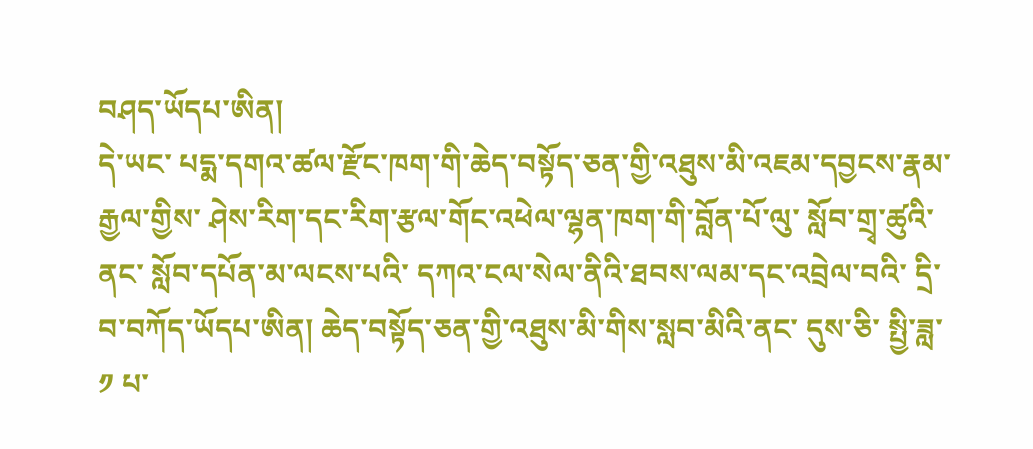བཤད་ཡོདཔ་ཨིན།
དེ་ཡང་ པདྨ་དགའ་ཚལ་རྫོང་ཁག་གི་ཆེད་བསྟོད་ཅན་གྱི་འཐུས་མི་འཇམ་དབྱངས་རྣམ་རྒྱལ་གྱིས་ ཤེས་རིག་དང་རིག་རྩལ་གོང་འཕེལ་ལྷན་ཁག་གི་བློན་པོ་ལུ་ སློབ་གྲྭ་ཚུའི་ནང་ སློབ་དཔོན་མ་ལངས་པའི་ དཀའ་ངལ་སེལ་ནིའི་ཐབས་ལམ་དང་འབྲེལ་བའི་ དྲི་བ་བཀོད་ཡོདཔ་ཨིན། ཆེད་བསྟོད་ཅན་གྱི་འཐུས་མི་གིས་སླབ་མིའི་ནང་ དུས་ཅི་ སྤྱི་ཟླ་ ༡ པ་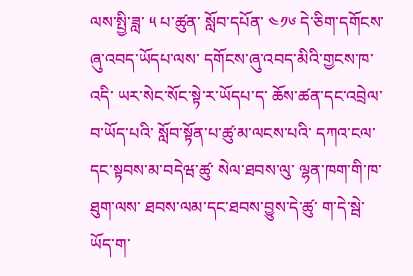ལས་སྤྱི་ཟླ་ ༥ པ་ཚུན་ སློབ་དཔོན་ ༤༡༦ དེ་ཅིག་དགོངས་ཞུ་འབད་ཡོདཔ་ལས་ དགོངས་ཞུ་འབད་མིའི་གྱངས་ཁ་འདི་ ཡར་སེང་སོང་སྟེ་ར་ཡོདཔ་ད་ ཆོས་ཚན་དང་འབྲེལ་བ་ཡོད་པའི་ སློབ་སྟོན་པ་ཚུ་མ་ལངས་པའི་ དཀའ་ངལ་དང་སྟབས་མ་བདེཝ་ཚུ་ སེལ་ཐབས་ལུ་ ལྷན་ཁག་གི་ཁ་ཐུག་ལས་ ཐབས་ལམ་དང་ཐབས་བྱུས་དེ་ཚུ་ ག་དེ་སྦེ་ཡོད་ག་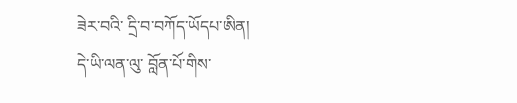ཟེར་བའི་ དྲི་བ་བཀོད་ཡོདཔ་ཨིན།
དེ་ཡི་ལན་ལུ་ བློན་པོ་གིས་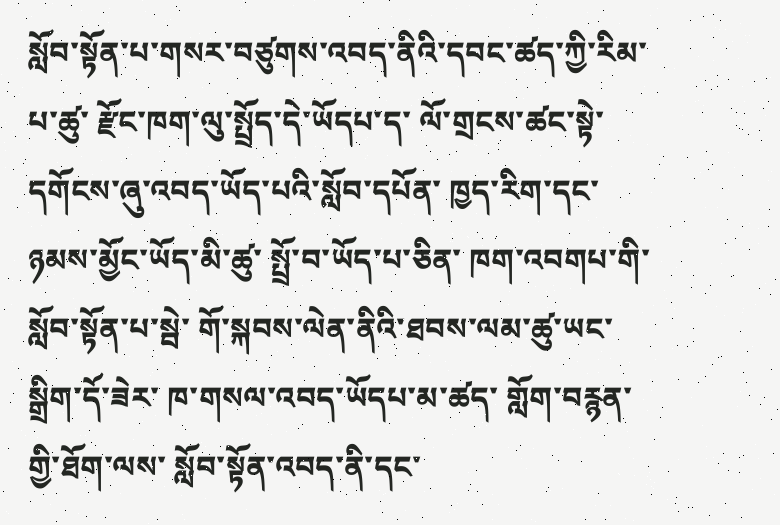སློབ་སྟོན་པ་གསར་བཙུགས་འབད་ནིའི་དབང་ཚད་ཀྱི་རིམ་པ་ཚུ་ རྫོང་ཁག་ལུ་སྤྲོད་དེ་ཡོདཔ་ད་ ལོ་གྲངས་ཚང་སྟེ་ དགོངས་ཞུ་འབད་ཡོད་པའི་སློབ་དཔོན་ ཁྱད་རིག་དང་ཉམས་མྱོང་ཡོད་མི་ཚུ་ སྤྲོ་བ་ཡོད་པ་ཅིན་ ཁག་འབགཔ་གི་སློབ་སྟོན་པ་སྦེ་ གོ་སྐབས་ལེན་ནིའི་ཐབས་ལམ་ཚུ་ཡང་སྒྲིག་དོ་ཟེར་ ཁ་གསལ་འབད་ཡོདཔ་མ་ཚད་ གློག་བརྙན་གྱི་ཐོག་ལས་ སློབ་སྟོན་འབད་ནི་དང་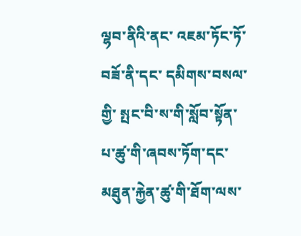ལྷབ་ནིའི་ནང་ འཇམ་ཏོང་ཏོ་བཟོ་ནི་དང་ དམིགས་བསལ་གྱི་ སྤང་བི་ས་གི་སློབ་སྟོན་པ་ཚུ་གི་ཞབས་ཏོག་དང་མཐུན་རྐྱེན་ཚུ་གི་ཐོག་ལས་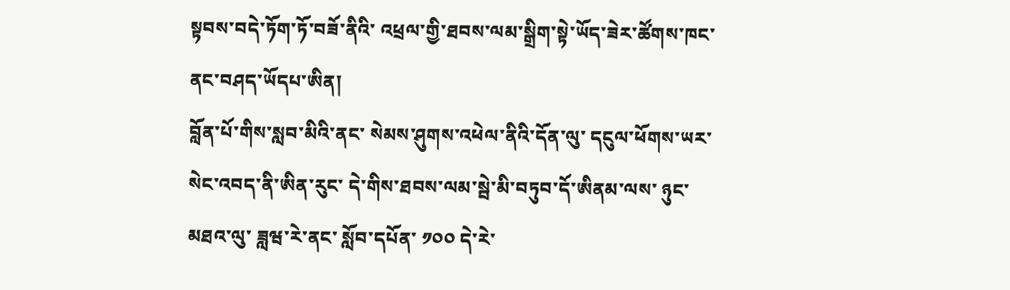སྟབས་བདེ་ཏོག་ཏོ་བཟོ་ནིའི་ འཕྲལ་གྱི་ཐབས་ལམ་སྒྲིག་སྟེ་ཡོད་ཟེར་ཚོགས་ཁང་ནང་བཤད་ཡོདཔ་ཨིན།
བློན་པོ་གིས་སླབ་མིའི་ནང་ སེམས་ཤུགས་འཕེལ་ནིའི་དོན་ལུ་ དངུལ་ཕོགས་ཡར་སེང་འབད་ནི་ཨིན་རུང་ དེ་གིས་ཐབས་ལམ་སྦེ་མི་བཏུབ་དོ་ཨིནམ་ལས་ ཉུང་མཐའ་ལུ་ ཟླཝ་རེ་ནང་ སློབ་དཔོན་ ༡༠༠ དེ་རེ་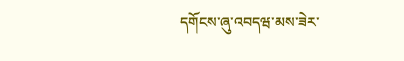དགོངས་ཞུ་འབདཝ་མས་ཟེར་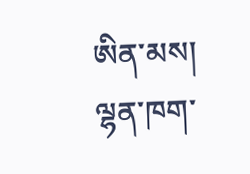ཨིན་མས།
ལྷན་ཁག་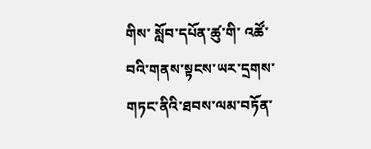གིས་ སློབ་དཔོན་ཚུ་གི་ འཚོ་བའི་གནས་སྟངས་ཡར་དྲགས་གཏང་ནིའི་ཐབས་ལམ་བཏོན་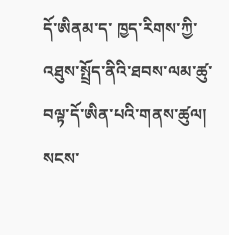དོ་ཨིནམ་ད་ ཁྱད་རིགས་ཀྱི་འཐུས་སྤྲོད་ནིའི་ཐབས་ལམ་ཚུ་བལྟ་དོ་ཨིན་པའི་གནས་ཚུལ།
སངས་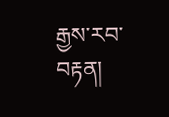རྒྱས་རབ་བརྟན།